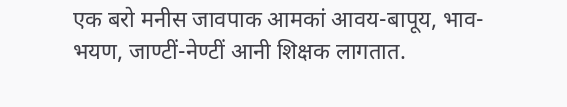एक बरो मनीस जावपाक आमकां आवय-बापूय, भाव-भयण, जाण्टीं-नेण्टीं आनी शिक्षक लागतात.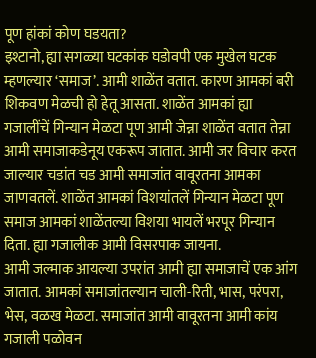पूण हांकां कोण घडयता?
इश्टानो, ह्या सगळ्या घटकांक घडोवपी एक मुखेल घटक म्हणल्यार ‘समाज’. आमी शाळेंत वतात. कारण आमकां बरी शिकवण मेळची हो हेतू आसता. शाळेंत आमकां ह्या गजालींचें गिन्यान मेळटा पूण आमी जेन्ना शाळेंत वतात तेन्ना आमी समाजाकडेनूय एकरूप जातात. आमी जर विचार करत जाल्यार चडांत चड आमी समाजांत वावूरतना आमका जाणवतलें. शाळेंत आमकां विशयांतलें गिन्यान मेळटा पूण समाज आमकां शाळेंतल्या विशया भायलें भरपूर गिन्यान दिता. ह्या गजालीक आमी विसरपाक जायना.
आमी जल्माक आयल्या उपरांत आमी ह्या समाजाचें एक आंग जातात. आमकां समाजांतल्यान चाली-रिती, भास, परंपरा, भेस, वळख मेळटा. समाजांत आमी वावूरतना आमी कांय गजाली पळोवन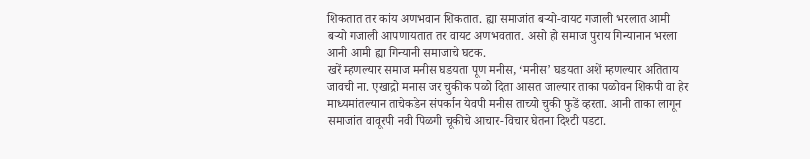शिकतात तर कांय अणभवान शिकतात. ह्या समाजांत बऱ्यो-वायट गजाली भरलात आमी बऱ्यो गजाली आपणायतात तर वायट अणभवतात. असो हो समाज पुराय गिन्यानान भरला आनी आमी ह्या गिन्यानी समाजाचे घटक.
खरें म्हणल्यार समाज मनीस घडयता पूण मनीस, ‘मनीस’ घडयता अशें म्हणल्यार अतिताय जावची ना. एखाद्रो मनास जर चुकीक पळो दिता आसत जाल्यार ताका पळोवन शिकपी वा हेर माध्यमांतल्यान ताचेकडेन संपर्कान येवपी मनीस ताच्यो चुकी फुडें व्हरता. आनी ताका लागून समाजांत वावूरपी नवी पिळगी चूकीचे आचार-विचार घेतना दिश्टी पडटा.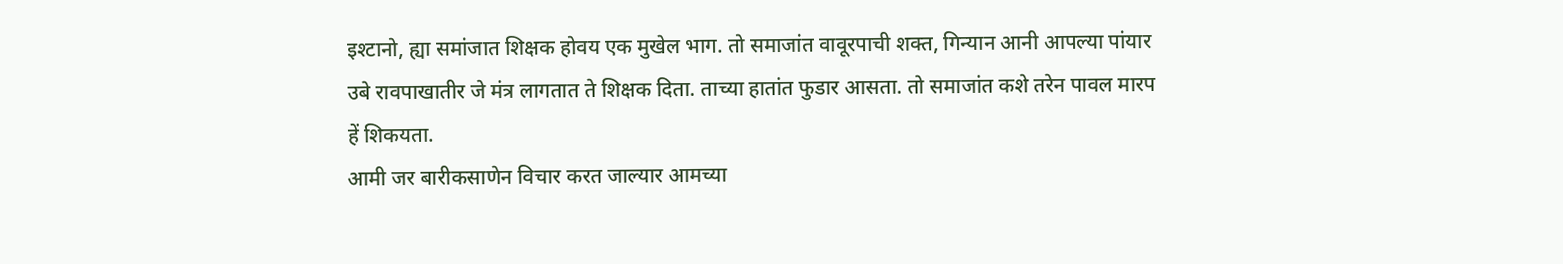इश्टानो, ह्या समांजात शिक्षक होवय एक मुखेल भाग. तो समाजांत वावूरपाची शक्त, गिन्यान आनी आपल्या पांयार उबे रावपाखातीर जे मंत्र लागतात ते शिक्षक दिता. ताच्या हातांत फुडार आसता. तो समाजांत कशे तरेन पावल मारप हें शिकयता.
आमी जर बारीकसाणेन विचार करत जाल्यार आमच्या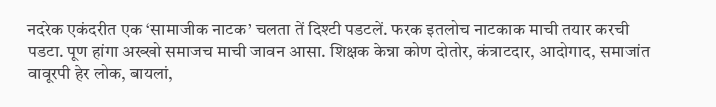नदरेक एकंदरीत एक ‘सामाजीक नाटक’ चलता तें दिश्टी पडटलें. फरक इतलोच नाटकाक माची तयार करची पडटा. पूण हांगा अख्खो समाजच माची जावन आसा. शिक्षक केन्ना कोण दोतोर, कंत्राटदार, आदोगाद, समाजांत वावूरपी हेर लोक, बायलां,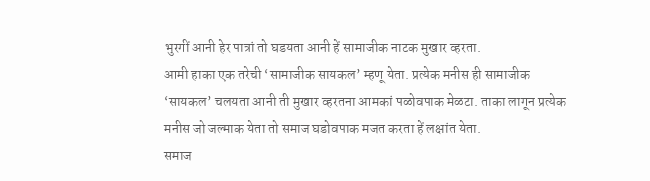भुरगीं आनी हेर पात्रां तो घडयता आनी हें सामाजीक नाटक मुखार व्हरता.
आमी हाका एक तरेची ‘सामाजीक सायकल’ म्हणू येता. प्रत्येक मनीस ही सामाजीक ‘सायकल’ चलयता आनी ती मुखार व्हरतना आमकां पळोवपाक मेळटा. ताका लागून प्रत्येक मनीस जो जल्माक येता तो समाज घडोवपाक मजत करता हें लक्षांत येता.
समाज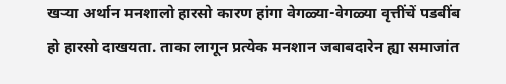खऱ्या अर्थान मनशालो हारसो कारण हांगा वेगळ्या-वेगळ्या वृत्तींचें पडबींब हो हारसो दाखयता. ताका लागून प्रत्येक मनशान जबाबदारेन ह्या समाजांत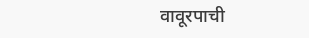वावूरपाची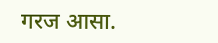गरज आसा.